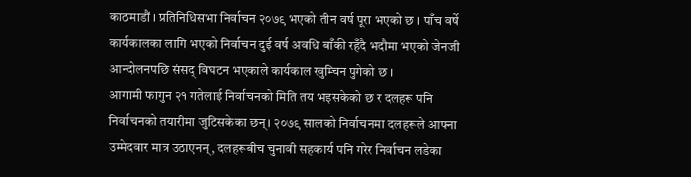काठमाडौं । प्रतिनिधिसभा निर्वाचन २०७९ भएको तीन वर्ष पूरा भएको छ । पाँच वर्षे कार्यकालका लागि भएको निर्वाचन दुई वर्ष अवधि बाँकी रहँदै भदौमा भएको जेनजी आन्दोलनपछि संसद् विघटन भएकाले कार्यकाल खुम्चिन पुगेको छ ।
आगामी फागुन २१ गतेलाई निर्वाचनको मिति तय भइसकेको छ र दलहरू पनि निर्वाचनको तयारीमा जुटिसकेका छन्। २०७९ सालको निर्वाचनमा दलहरूले आफ्ना उम्मेदवार मात्र उठाएनन्, दलहरूबीच चुनावी सहकार्य पनि गरेर निर्वाचन लडेका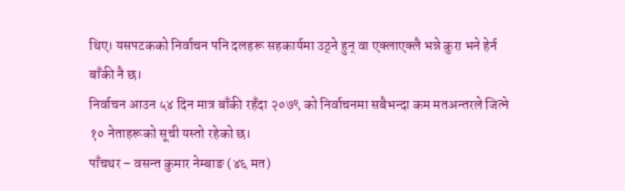थिए। यसपटकको निर्वाचन पनि दलहरू सहकार्यमा उठ्ने हुन् वा एक्लाएक्लै भन्ने कुरा भने हेर्न बाँकी नै छ।
निर्वाचन आउन ५४ दिन मात्र बाँकी रहँदा २०७९ को निर्वाचनमा सबैभन्दा कम मतअन्तरले जित्ने १० नेताहरूको सूची यस्तो रहेको छ।
पाँचथर – वसन्त कुमार नेम्बाङ (४६ मत)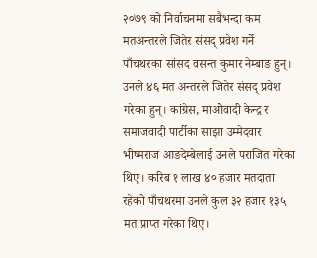२०७९ को निर्वाचनमा सबैभन्दा कम मतअन्तरले जितेर संसद् प्रवेश गर्ने पाँचथरका सांसद वसन्त कुमार नेम्बाङ हुन्। उनले ४६ मत अन्तरले जितेर संसद् प्रवेश गरेका हुन्। कांग्रेस, माओवादी केन्द्र र समाजवादी पार्टीका साझा उम्मेदवार भीष्मराज आङदेम्बेलाई उनले पराजित गरेका थिए। करिब १ लाख ४० हजार मतदाता रहेको पाँचथरमा उनले कुल ३२ हजार १३५ मत प्राप्त गरेका थिए।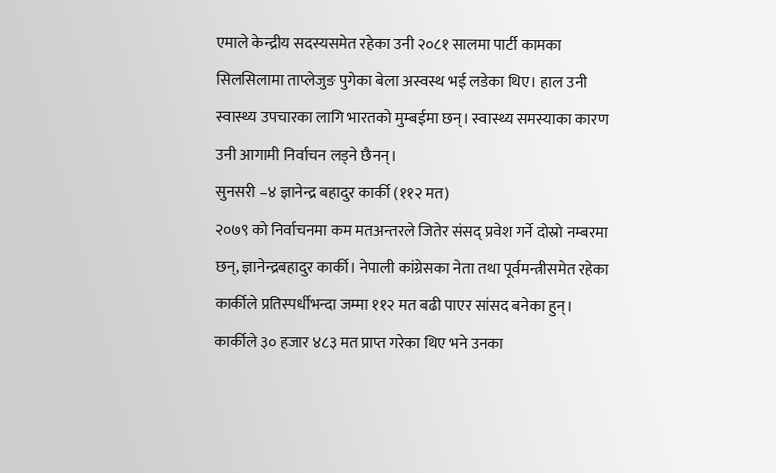एमाले केन्द्रीय सदस्यसमेत रहेका उनी २०८१ सालमा पार्टी कामका सिलसिलामा ताप्लेजुङ पुगेका बेला अस्वस्थ भई लडेका थिए। हाल उनी स्वास्थ्य उपचारका लागि भारतको मुम्बईमा छन्। स्वास्थ्य समस्याका कारण उनी आगामी निर्वाचन लड्ने छैनन्।
सुनसरी –४ ज्ञानेन्द्र बहादुर कार्की (११२ मत)
२०७९ को निर्वाचनमा कम मतअन्तरले जितेर संसद् प्रवेश गर्ने दोस्रो नम्बरमा छन्, ज्ञानेन्द्रबहादुर कार्की। नेपाली कांग्रेसका नेता तथा पूर्वमन्त्रीसमेत रहेका कार्कीले प्रतिस्पर्धीभन्दा जम्मा ११२ मत बढी पाएर सांसद बनेका हुन्। कार्कीले ३० हजार ४८३ मत प्राप्त गरेका थिए भने उनका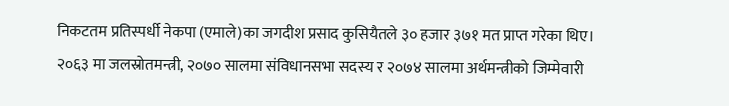निकटतम प्रतिस्पर्धी नेकपा (एमाले)का जगदीश प्रसाद कुसियैतले ३० हजार ३७१ मत प्राप्त गरेका थिए।
२०६३ मा जलस्रोतमन्त्री, २०७० सालमा संविधानसभा सदस्य र २०७४ सालमा अर्थमन्त्रीको जिम्मेवारी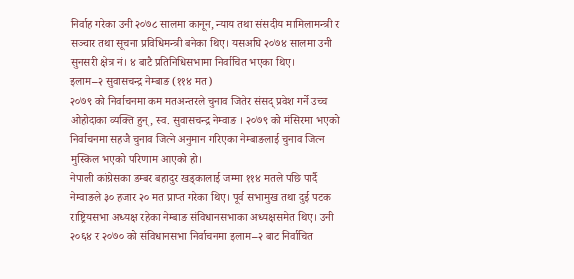निर्वाह गरेका उनी २०७८ सालमा कानून, न्याय तथा संसदीय मामिलामन्त्री र सञ्चार तथा सूचना प्रविधिमन्त्री बनेका थिए। यसअघि २०७४ सालमा उनी सुनसरी क्षेत्र नं। ४ बाटै प्रतिनिधिसभामा निर्वाचित भएका थिए।
इलाम–२ सुवासचन्द्र नेम्बाङ (११४ मत)
२०७९ को निर्वाचनमा कम मतअन्तरले चुनाव जितेर संसद् प्रवेश गर्ने उच्च ओहोदाका व्यक्ति हुन्, स्व. सुवासचन्द्र नेम्वाङ । २०७९ को मंसिरमा भएको निर्वाचनमा सहजै चुनाव जित्ने अनुमान गरिएका नेम्बाङलाई चुनाव जित्न मुस्किल भएको परिणाम आएको हो।
नेपाली कांग्रेसका डम्बर बहादुर खड्कालाई जम्मा ११४ मतले पछि पार्दै नेम्वाङले ३० हजार २० मत प्राप्त गरेका थिए। पूर्व सभामुख तथा दुई पटक राष्ट्रियसभा अध्यक्ष रहेका नेम्बाङ संविधानसभाका अध्यक्षसमेत थिए। उनी २०६४ र २०७० को संविधानसभा निर्वाचनमा इलाम–२ बाट निर्वाचित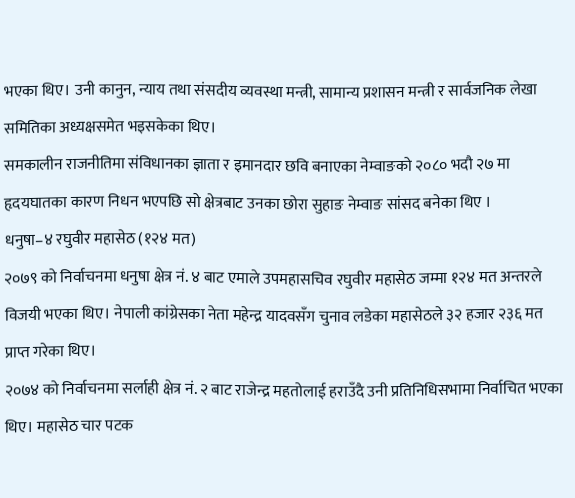भएका थिए। उनी कानुन, न्याय तथा संसदीय व्यवस्था मन्त्री, सामान्य प्रशासन मन्त्री र सार्वजनिक लेखा समितिका अध्यक्षसमेत भइसकेका थिए।
समकालीन राजनीतिमा संविधानका ज्ञाता र इमानदार छवि बनाएका नेम्वाङको २०८० भदौ २७ मा हृदयघातका कारण निधन भएपछि सो क्षेत्रबाट उनका छोरा सुहाङ नेम्वाङ सांसद बनेका थिए ।
धनुषा–४ रघुवीर महासेठ (१२४ मत)
२०७९ को निर्वाचनमा धनुषा क्षेत्र नं. ४ बाट एमाले उपमहासचिव रघुवीर महासेठ जम्मा १२४ मत अन्तरले विजयी भएका थिए। नेपाली कांग्रेसका नेता महेन्द्र यादवसँग चुनाव लडेका महासेठले ३२ हजार २३६ मत प्राप्त गरेका थिए।
२०७४ को निर्वाचनमा सर्लाही क्षेत्र नं. २ बाट राजेन्द्र महतोलाई हराउँदै उनी प्रतिनिधिसभामा निर्वाचित भएका थिए। महासेठ चार पटक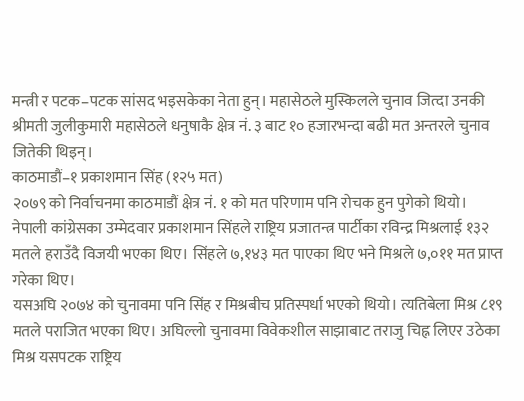मन्त्री र पटक–पटक सांसद भइसकेका नेता हुन्। महासेठले मुस्किलले चुनाव जित्दा उनकी श्रीमती जुलीकुमारी महासेठले धनुषाकै क्षेत्र नं. ३ बाट १० हजारभन्दा बढी मत अन्तरले चुनाव जितेकी थिइन्।
काठमाडौं–१ प्रकाशमान सिंह (१२५ मत)
२०७९ को निर्वाचनमा काठमाडौं क्षेत्र नं. १ को मत परिणाम पनि रोचक हुन पुगेको थियो। नेपाली कांग्रेसका उम्मेदवार प्रकाशमान सिंहले राष्ट्रिय प्रजातन्त्र पार्टीका रविन्द्र मिश्रलाई १३२ मतले हराउँदै विजयी भएका थिए। सिंहले ७,१४३ मत पाएका थिए भने मिश्रले ७,०११ मत प्राप्त गरेका थिए।
यसअघि २०७४ को चुनावमा पनि सिंह र मिश्रबीच प्रतिस्पर्धा भएको थियो। त्यतिबेला मिश्र ८१९ मतले पराजित भएका थिए। अघिल्लो चुनावमा विवेकशील साझाबाट तराजु चिह्न लिएर उठेका मिश्र यसपटक राष्ट्रिय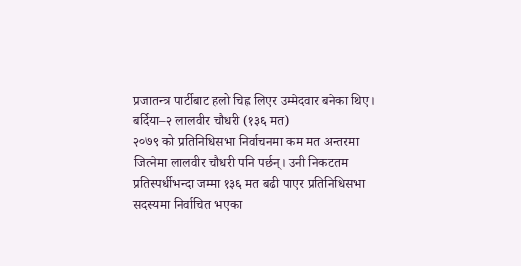प्रजातन्त्र पार्टीबाट हलो चिह्न लिएर उम्मेदवार बनेका थिए।
बर्दिया–२ लालवीर चौधरी (१३६ मत)
२०७९ को प्रतिनिधिसभा निर्वाचनमा कम मत अन्तरमा जित्नेमा लालवीर चौधरी पनि पर्छन्। उनी निकटतम प्रतिस्पर्धीभन्दा जम्मा १३६ मत बढी पाएर प्रतिनिधिसभा सदस्यमा निर्वाचित भएका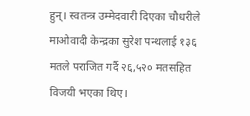हुन्। स्वतन्त्र उम्मेदवारी दिएका चौधरीले माओवादी केन्द्रका सुरेश पन्थलाई १३६ मतले पराजित गर्दै २६,५२० मतसहित विजयी भएका थिए।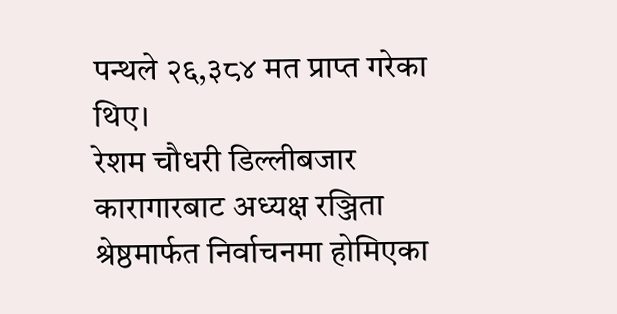पन्थले २६,३८४ मत प्राप्त गरेका थिए।
रेशम चौधरी डिल्लीबजार कारागारबाट अध्यक्ष रञ्जिता श्रेष्ठमार्फत निर्वाचनमा होमिएका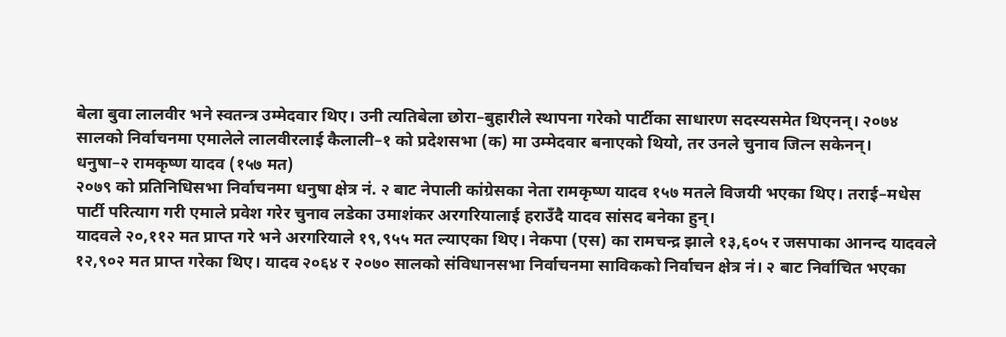बेला बुवा लालवीर भने स्वतन्त्र उम्मेदवार थिए। उनी त्यतिबेला छोरा–बुहारीले स्थापना गरेको पार्टीका साधारण सदस्यसमेत थिएनन्। २०७४ सालको निर्वाचनमा एमालेले लालवीरलाई कैलाली–१ को प्रदेशसभा (क) मा उम्मेदवार बनाएको थियो, तर उनले चुनाव जित्न सकेनन्।
धनुषा–२ रामकृष्ण यादव (१५७ मत)
२०७९ को प्रतिनिधिसभा निर्वाचनमा धनुषा क्षेत्र नं. २ बाट नेपाली कांग्रेसका नेता रामकृष्ण यादव १५७ मतले विजयी भएका थिए। तराई–मधेस पार्टी परित्याग गरी एमाले प्रवेश गरेर चुनाव लडेका उमाशंकर अरगरियालाई हराउँदै यादव सांसद बनेका हुन्।
यादवले २०,११२ मत प्राप्त गरे भने अरगरियाले १९,९५५ मत ल्याएका थिए। नेकपा (एस) का रामचन्द्र झाले १३,६०५ र जसपाका आनन्द यादवले १२,९०२ मत प्राप्त गरेका थिए। यादव २०६४ र २०७० सालको संविधानसभा निर्वाचनमा साविकको निर्वाचन क्षेत्र नं। २ बाट निर्वाचित भएका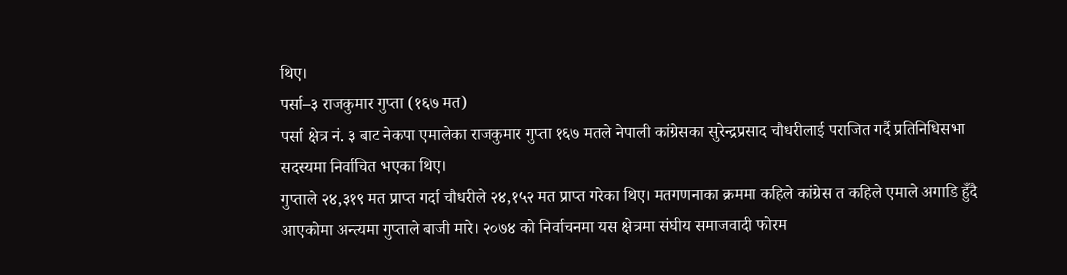थिए।
पर्सा–३ राजकुमार गुप्ता (१६७ मत)
पर्सा क्षेत्र नं. ३ बाट नेकपा एमालेका राजकुमार गुप्ता १६७ मतले नेपाली कांग्रेसका सुरेन्द्रप्रसाद चौधरीलाई पराजित गर्दै प्रतिनिधिसभा सदस्यमा निर्वाचित भएका थिए।
गुप्ताले २४,३१९ मत प्राप्त गर्दा चौधरीले २४,१५२ मत प्राप्त गरेका थिए। मतगणनाका क्रममा कहिले कांग्रेस त कहिले एमाले अगाडि हुँदै आएकोमा अन्त्यमा गुप्ताले बाजी मारे। २०७४ को निर्वाचनमा यस क्षेत्रमा संघीय समाजवादी फोरम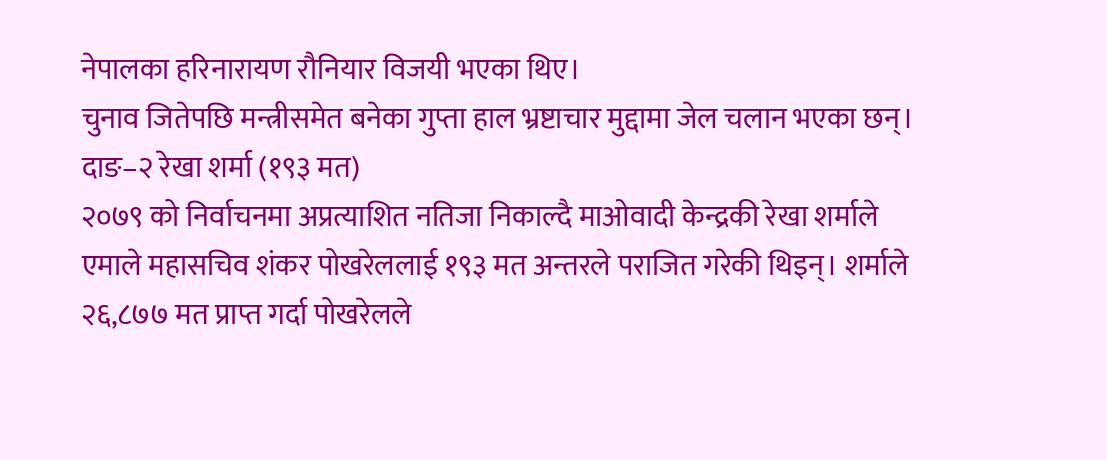नेपालका हरिनारायण रौनियार विजयी भएका थिए।
चुनाव जितेपछि मन्त्रीसमेत बनेका गुप्ता हाल भ्रष्टाचार मुद्दामा जेल चलान भएका छन्।
दाङ–२ रेखा शर्मा (१९३ मत)
२०७९ को निर्वाचनमा अप्रत्याशित नतिजा निकाल्दै माओवादी केन्द्रकी रेखा शर्माले एमाले महासचिव शंकर पोखरेललाई १९३ मत अन्तरले पराजित गरेकी थिइन्। शर्माले २६,८७७ मत प्राप्त गर्दा पोखरेलले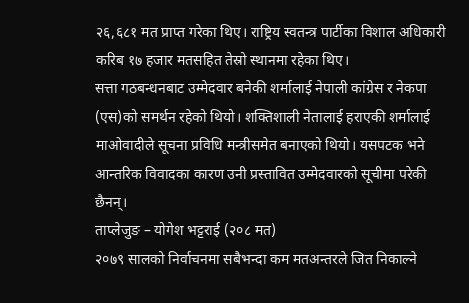२६,६८१ मत प्राप्त गरेका थिए। राष्ट्रिय स्वतन्त्र पार्टीका विशाल अधिकारी करिब १७ हजार मतसहित तेस्रो स्थानमा रहेका थिए।
सत्ता गठबन्धनबाट उम्मेदवार बनेकी शर्मालाई नेपाली कांग्रेस र नेकपा (एस)को समर्थन रहेको थियो। शक्तिशाली नेतालाई हराएकी शर्मालाई माओवादीले सूचना प्रविधि मन्त्रीसमेत बनाएको थियो। यसपटक भने आन्तरिक विवादका कारण उनी प्रस्तावित उम्मेदवारको सूचीमा परेकी छैनन्।
ताप्लेजुङ – योगेश भट्टराई (२०८ मत)
२०७९ सालको निर्वाचनमा सबैभन्दा कम मतअन्तरले जित निकाल्ने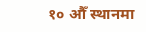१० औँ स्थानमा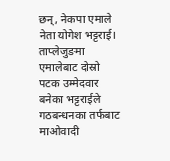छन्, नेकपा एमाले नेता योगेश भट्टराई।
ताप्लेजुङमा एमालेबाट दोस्रो पटक उम्मेदवार बनेका भट्टराईले गठबन्धनका तर्फबाट माओवादी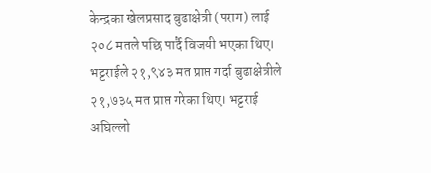केन्द्रका खेलप्रसाद बुढाक्षेत्री (पराग) लाई २०८ मतले पछि पार्दै विजयी भएका थिए। भट्टराईले २१,९४३ मत प्राप्त गर्दा बुढाक्षेत्रीले २१,७३५ मत प्राप्त गरेका थिए। भट्टराई अघिल्लो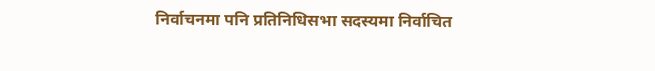निर्वाचनमा पनि प्रतिनिधिसभा सदस्यमा निर्वाचित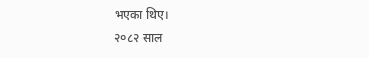भएका थिए।
२०८२ साल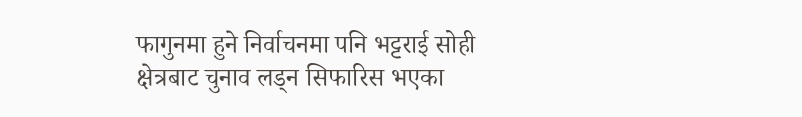फागुनमा हुने निर्वाचनमा पनि भट्टराई सोही क्षेत्रबाट चुनाव लड्न सिफारिस भएका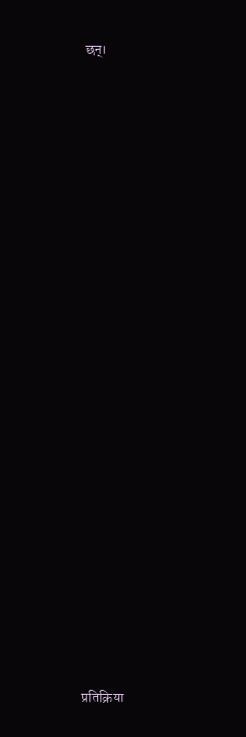छन्।





























प्रतिक्रिया